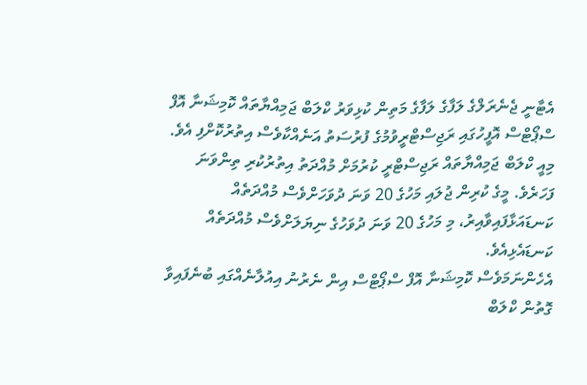އެޓާނީ ޖެނެރަލްގެ ލަފާގެ ލަފާގެ މަތިން ކުޅިވަރު ކްލަބް ޖަމިއްޔާތައް ކޮމިޝަނާ އޮފް ސްޕޯޓްސް އޮފީހުގައި ރަޖިސްޓްރީވުމުގެ ފުރުސަތު އަނެއްކާވެސް އިތުރުކޮށްފި އެވެ.
މިއީ ކްލަބް ޖަމިއްޔާތައް ރަޖިސްޓްރީ ކުރުމަށް މުއްދަތު އިތުރުކުރި ތިންވަނަ ފަހަރެވެ. މީގެ ކުރިން ޖުލައި މަހުގެ 20 ވަނަ ދުވަހަށްވެސް މުއްދަތެއް ކަނޑައަޅާފައިވާއިރު، މި މަހުގެ 20 ވަނަ ދުވަހުގެ ނިޔަލަށްވެސް މުއްދަތެއް ކަނޑައެޅިއެވެ.
އެހެންނަމަވެސް ކޮމިޝަނާ އޮފް ސްޕޯޓްސް އިން ނެރުނު އިއުލާނެއްގައި ބުނެފައިވާ ގޮތުން ކްލަބް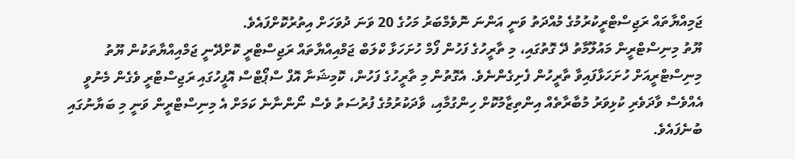ޖަމިއްޔާތައް ރަޖިސްޓްރީކުރުމުގެ މުއްދަތު ވަނީ އަންނަ ނޮވެމްބަރު މަހުގެ 20 ވަނަ ދުވަހަށް އިތުރުކޮށްފައެވެ.
ޔޫތު މިނިސްޓްރީން މައުލޫމާތު ދޭ ގޮތުގައި، މި ތާރީހުގެ ފަހުން ފޯމް ހުށަހަޅާ ކްލަބް ޖަމްއިއްޔާތައް ރަޖިސްޓްރީ ކޮށްދޭނީ ޖަމްއިއްޔާތަކުން ޔޫތު މިނިސްޓްރީއަށް ހުށަހަޅާފައިވާ ތާރީހުން ފެށިގެންނެވެ. އެގޮތުން މި ތާރީހުގެ ފަހުން، ކޮމިޝަނާ އޮފް ސްޕޯޓްސް އޮފީހުގައި ރަޖިސްޓްރީ ވެގެން މެނުވީ އެއްވެސް ވާދަވެރި ކުޅިވަރު މުބާރާތެއް އިންތިޒާމުކޮށް ހިންގުމާއި، ވާދަކުރުމުގެ ފުރުސަތު ވެސް ނޯންނާނެ ކަމަށް އެ މިނިސްޓްރީން ވަނީ މި ބަޔާނުގައި ބުނެފައެވެ.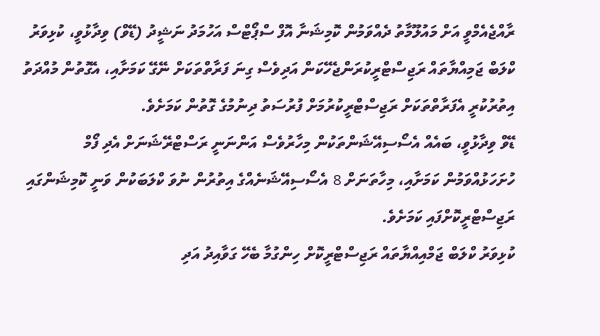ރާއްޖެއެމްވީ އަށް މައުލޫމާތު ދެއްވަމުން ކޮމިޝަނާ އޮފް ސްޕޯޓްސް އަހުމަދު ނަޝީދު (ޑޭވް) ވިދާޅުވީ، ކުޅިވަރު ކްލަބް ޖަމިއްޔާތައް ރަޖިސްޓްރީކުރަންޖެހޭކަން އަދިވެސް ގިނަ ފަރާތްތަކަށް ނޭގޭ ކަމަށާއި، އެގޮތުން މުއްދަތު އިތުރުކުރީ އެފަރާތްތަކަށް ރަޖިސްޓްރީކުރުމަށް ފުރުސަތު ދިނުމުގެ ގޮތުން ކަމަށެވެ.
ޑޭވް ވިދާޅުވީ، ބައެއް އެސޯސިއޭޝަންތަކުން މިހާރުވެސް އަންނަނީ ރަސްޓްރޭޝަނަށް އެދި ފޯމް ހުށަހަޅުއްވަމުން ކަމަށާއި، މިހާތަނަށް 8 އެސޯސިއޭޝަނެއްގެ އިތުރުން ނުވަ ކްލަބަކުން ވަނީ ކޮމިޝަންގައި ރަޖިސްޓްރީކޮށްފައި ކަމަށެވެ.
ކުޅިވަރު ކްލަބް ޖަމްއިއްޔާތައް ރަޖިސްޓްރީކޮށް ހިންގުމާ ބެހޭ ގަވާއިދު އަދި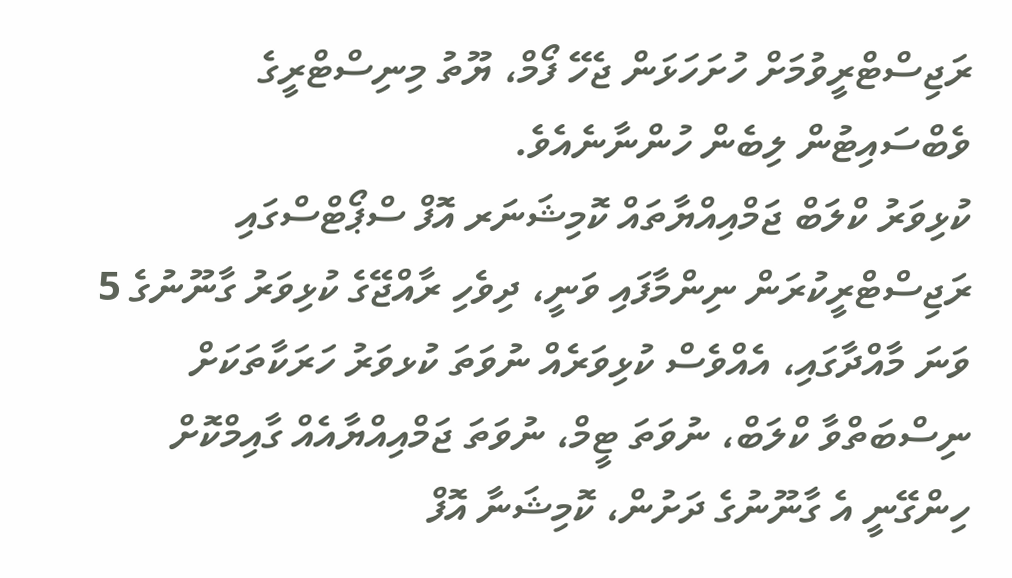ރަޖިސްޓްރީވުމަށް ހުށަހަޅަން ޖެހޭ ފޯމް، ޔޫތު މިނިސްޓްރީގެ ވެބްސައިޓުން ލިބެން ހުންނާނެއެވެ.
ކުޅިވަރު ކްލަބް ޖަމްއިއްޔާތައް ކޮމިޝަނަރ އޮފް ސްޕޯޓްސްގައި ރަޖިސްޓްރީކުރަން ނިންމާފައި ވަނީ، ދިވެހި ރާއްޖޭގެ ކުޅިވަރު ގާނޫނުގެ 5 ވަނަ މާއްދާގައި، އެއްވެސް ކުޅިވަރެއް ނުވަތަ ކުޅވަރު ހަރަކާތަކަށް ނިސްބަތްވާ ކްލަބް، ނުވަތަ ޓީމް، ނުވަތަ ޖަމްއިއްޔާއެއް ގާއިމްކޮށް ހިންގޭނީ އެ ގާނޫނުގެ ދަށުން، ކޮމިޝަނާ އޮފް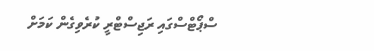ސްޕޯޓްސްގައި ރަޖިސްޓްރީ ކުރެވިގެން ކަމަށް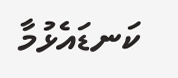ކަނޑައެޅުމާ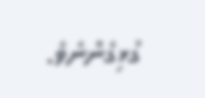ގުޅިގެންނެވެ.